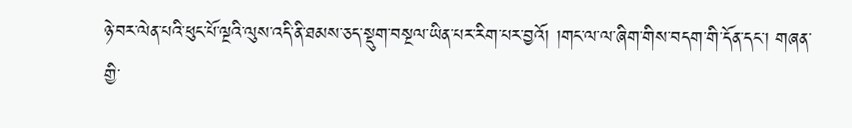ཉེ་བར་ལེན་པའི་ཕུང་པོ་ལྔའི་ལུས་འདི་ནི་ཐམས་ཅད་སྡུག་བསྔལ་ཡིན་པར་རིག་པར་བྱའོ། །གང་ལ་ལ་ཞིག་གིས་བདག་གི་དོན་དང་། གཞན་གྱི་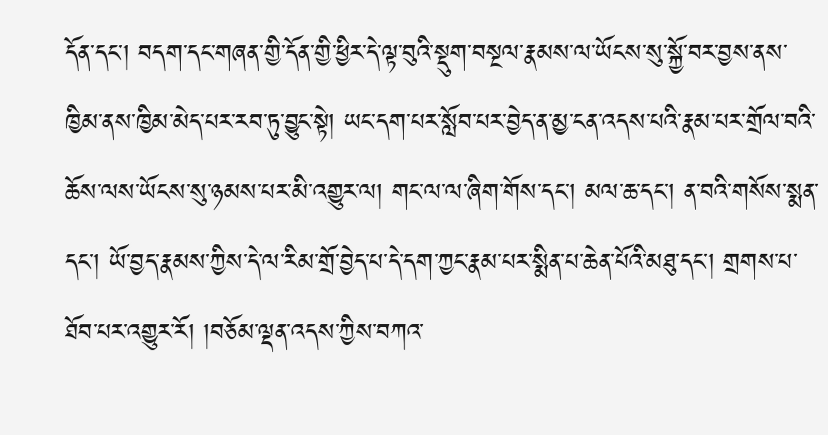དོན་དང་། བདག་དང་གཞན་གྱི་དོན་གྱི་ཕྱིར་དེ་ལྟ་བུའི་སྡུག་བསྔལ་རྣམས་ལ་ཡོངས་སུ་སྐྱོ་བར་བྱས་ནས་ཁྱིམ་ནས་ཁྱིམ་མེད་པར་རབ་ཏུ་བྱུང་སྟེ། ཡང་དག་པར་སློབ་པར་བྱེད་ན་མྱ་ངན་འདས་པའི་རྣམ་པར་གྲོལ་བའི་ཆོས་ལས་ཡོངས་སུ་ཉམས་པར་མི་འགྱུར་ལ། གང་ལ་ལ་ཞིག་གོས་དང་། མལ་ཆ་དང་། ན་བའི་གསོས་སྨན་དང་། ཡོ་བྱད་རྣམས་ཀྱིས་དེ་ལ་རིམ་གྲོ་བྱེད་པ་དེ་དག་ཀྱང་རྣམ་པར་སྨིན་པ་ཆེན་པོའི་མཐུ་དང་། གྲགས་པ་ཐོབ་པར་འགྱུར་རོ། །བཅོམ་ལྡན་འདས་ཀྱིས་བཀའ་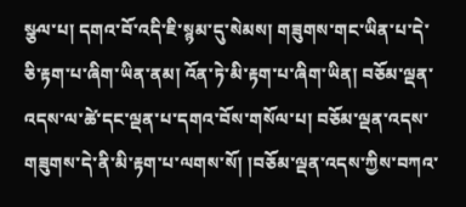སྩལ་པ། དགའ་བོ་འདི་ཇི་སྙམ་དུ་སེམས། གཟུགས་གང་ཡིན་པ་དེ་ཅི་རྟག་པ་ཞིག་ཡིན་ནམ། འོན་ཏེ་མི་རྟག་པ་ཞིག་ཡིན། བཅོམ་ལྡན་འདས་ལ་ཚེ་དང་ལྡན་པ་དགའ་བོས་གསོལ་པ། བཅོམ་ལྡན་འདས་གཟུགས་དེ་ནི་མི་རྟག་པ་ལགས་སོ། །བཅོམ་ལྡན་འདས་ཀྱིས་བཀའ་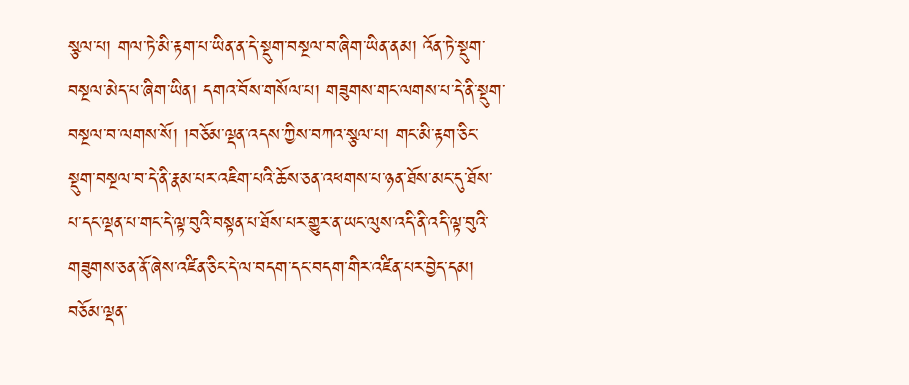སྩལ་པ། གལ་ཏེ་མི་རྟག་པ་ཡིན་ན་དེ་སྡུག་བསྔལ་བ་ཞིག་ཡིན་ནམ། འོན་ཏེ་སྡུག་བསྔལ་མེད་པ་ཞིག་ཡིན། དགའ་བོས་གསོལ་པ། གཟུགས་གང་ལགས་པ་དེ་ནི་སྡུག་བསྔལ་བ་ལགས་སོ། །བཅོམ་ལྡན་འདས་ཀྱིས་བཀའ་སྩལ་པ། གང་མི་རྟག་ཅིང་སྡུག་བསྔལ་བ་དེ་ནི་རྣམ་པར་འཇིག་པའི་ཆོས་ཅན་འཕགས་པ་ཉན་ཐོས་མང་དུ་ཐོས་པ་དང་ལྡན་པ་གང་དེ་ལྟ་བུའི་བསྟན་པ་ཐོས་པར་གྱུར་ན་ཡང་ལུས་འདི་ནི་འདི་ལྟ་བུའི་གཟུགས་ཅན་ནོ་ཞེས་འཛིན་ཅིང་དེ་ལ་བདག་དང་བདག་གིར་འཛིན་པར་བྱེད་དམ། བཅོམ་ལྡན་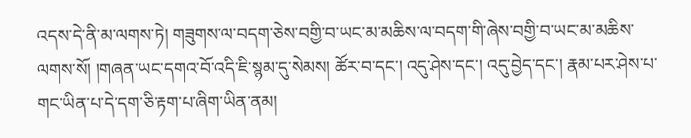འདས་དེ་ནི་མ་ལགས་ཏེ། གཟུགས་ལ་བདག་ཅེས་བགྱི་བ་ཡང་མ་མཆིས་ལ་བདག་གི་ཞེས་བགྱི་བ་ཡང་མ་མཆིས་ལགས་སོ། །གཞན་ཡང་དགའ་བོ་འདི་ཇི་སྙམ་དུ་སེམས། ཚོར་བ་དང་། འདུ་ཤེས་དང་། འདུ་བྱེད་དང་། རྣམ་པར་ཤེས་པ་གང་ཡིན་པ་དེ་དག་ཅི་རྟག་པ་ཞིག་ཡིན་ནམ།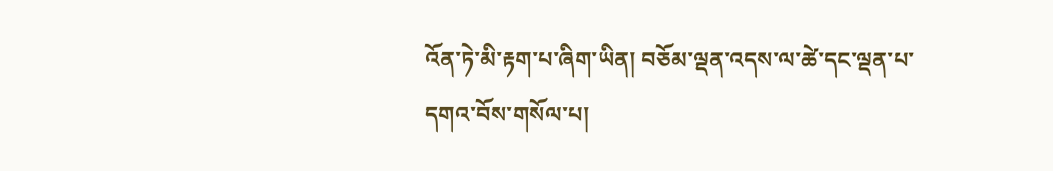འོན་ཏེ་མི་རྟག་པ་ཞིག་ཡིན། བཅོམ་ལྡན་འདས་ལ་ཚེ་དང་ལྡན་པ་དགའ་བོས་གསོལ་པ།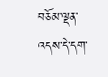བཅོམ་ལྡན་འདས་དེ་དག་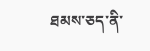ཐམས་ཅད་ནི་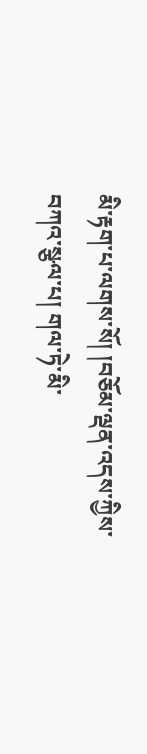མི་རྟག་པ་ལགས་སོ། །བཅོམ་ལྡན་འདས་ཀྱིས་བཀའ་སྩལ་པ། གལ་ཏེ་མི་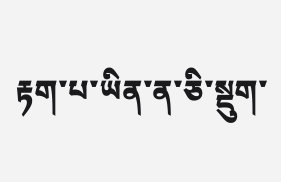རྟག་པ་ཡིན་ན་ཅི་སྡུག་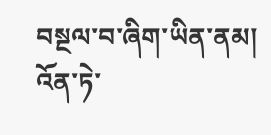བསྔལ་བ་ཞིག་ཡིན་ནམ། འོན་ཏེ་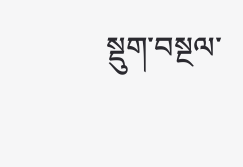སྡུག་བསྔལ་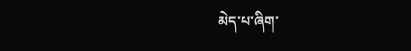མེད་པ་ཞིག་